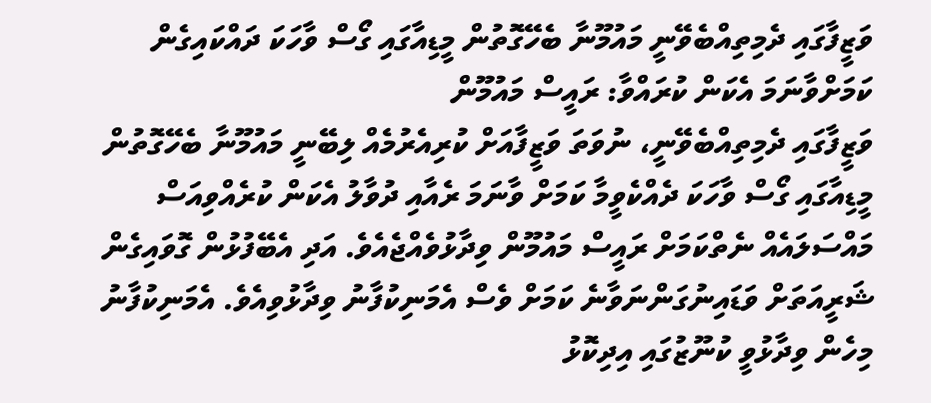ވަޒީފާގައި ދެމިތިއްބެވޭނީ މައުމޫނާ ބެހޭގޮތުން މީޑިއާގައި ގޯސް ވާހަކަ ދައްކައިގެން ކަމަށްވާނަމަ އެކަން ކުރައްވާ: ރައީސް މައުމޫން
ވަޒީފާގައި ދެމިތިއްބެވޭނީ، ނުވަތަ ވަޒީފާއަށް ކުރިއެރުމެއް ލިބޭނީ މައުމޫނާ ބެހޭގޮތުން މީޑިއާގައި ގޯސް ވާހަކަ ދެއްކެވީމާ ކަމަށް ވާނަމަ ރެއާއި ދުވާލު އެކަން ކުރެއްވިއަސް މައްސަލައެއް ނެތްކަމަށް ރައީސް މައުމޫން ވިދާޅުވެއްޖެއެވެ. އަދި އެބޭފުޅުން ގޮވައިގެން ޝަރީއަތަށް ވަޑައިނުގަންނަވާނެ ކަމަށް ވެސް އެމަނިކުފާނު ވިދާޅުވިއެވެ. އެމަނިކުފާނު މިހެން ވިދާޅުވީ ކުނޫޒުގައި އިދިކޮޅު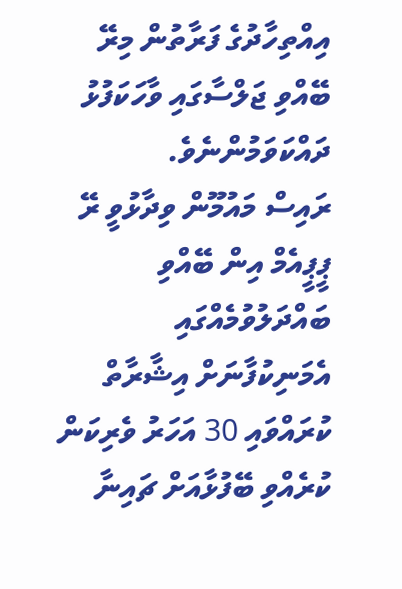އިއްތިހާދުގެ ފަރާތުން މިރޭ ބޭއްވި ޖަލްސާގައި ވާހަކަފުޅު ދައްކަވަމުންނެވެ.
ރައިސް މައުމޫން ވިދާޅުވީ ރޭ ޕީޕީއެމް އިން ބޭއްވި ބައްދަލުވުމެއްގައި އެމަނިކުފާނަށް އިޝާރާތް ކުރައްވައި 30 އަހަރު ވެރިކަން ކުރެއްވި ބޭފުޅާއަށް ޗައިނާ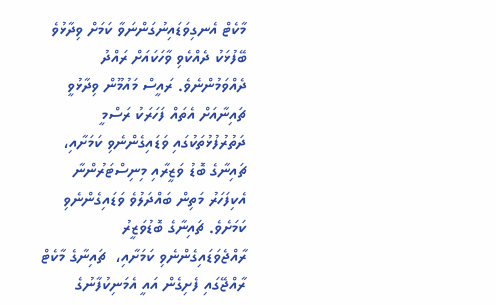މާކެޓް އެނގިވަޑައިނުގަންނަވާ ކަމަށް ވިދާޅުވެ ބޭފުޅަކު ދެއްކެވި ވާހަކައަށް ރައްދު ދެއްވަމުންނެވެ. ރައީސް މައުމޫން ވިދާޅުވީ ޗައިނާއަށް އެތައް ފަހަރަކު ރަސްމީ ދަތުރުފުޅުތަކުގައި ވަޑައިގެންނެވި ކަމަށާއި، ޗައިނާގެ ބޮޑު ވަޒީރާއި މިނިސްޓަރުންނާ އެކިފަހަރު މަތިން ބައްދަލުވެ ވަޑައިގެންނެވި ކަމަށެވެ. ޗައިނާގެ ބޮޑުވަޒީރު ރާއްޖެވަޑައިގެންނެވި ކަމަށާއި،  ޗައިނާގެ މާކެޓް ރާއްޖޭގައި ފެށިގެން އައީ އެމަނިކުފާނުގެ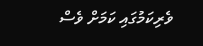ވެރިކަމުގައި ކަމަށް ވެސް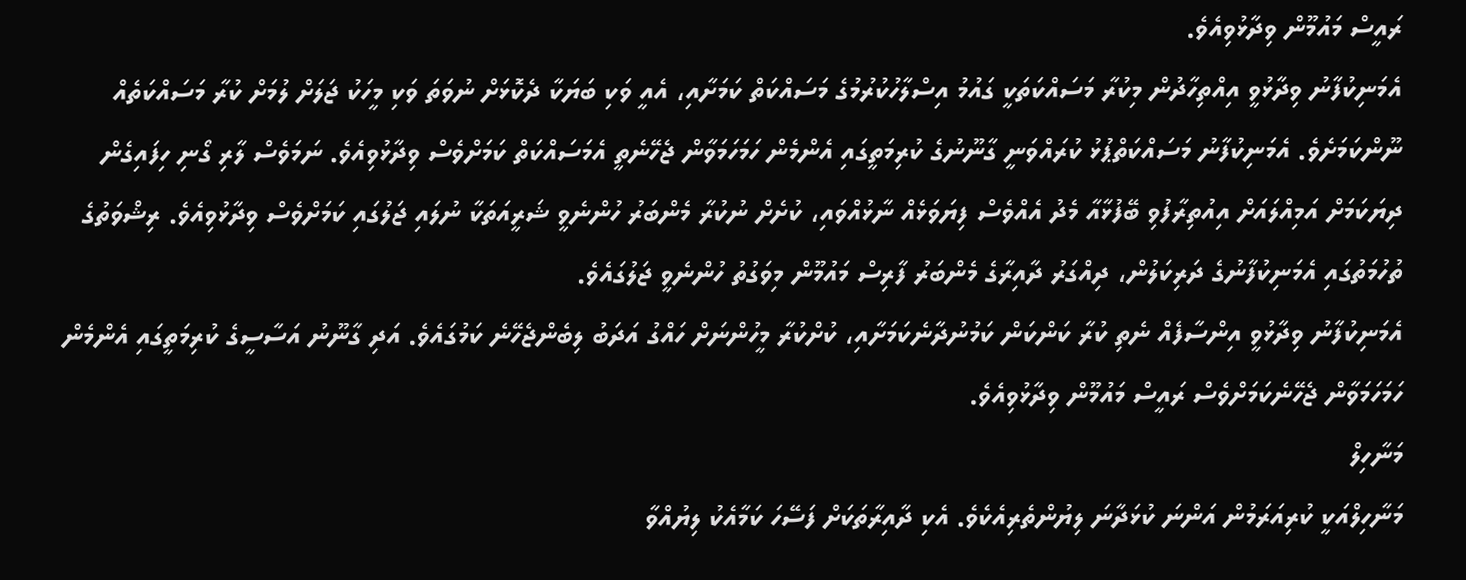ރައީސް މައުމޫން ވިދާޅުވިއެވެ.
އެމަނިކުފާނު ވިދާޅުވީ އިއްތިހާދުން މިކުރާ މަސައްކަތަކީ ގައުމު އިސްލާހުކުރުމުގެ މަސައްކަތް ކަމަށާއި، އެއީ ވަކި ބަޔަކާ ދެކޮޅަށް ނުވަތަ ވަކި މީހަކު ޖަލަށް ލުމަށް ކުރާ މަސައްކަތެއް ނޫންކަމަށެވެ. އެމަނިކުފާނު މަސައްކަތްޕުޅު ކުރައްވަނީ ގާނޫނުގެ ކުރިމަތީގައި އެންމެން ހަމަހަމަވާން ޖެހޭނެތީ އެމަސައްކަތް ކަމަށްވެސް ވިދާޅުވިއެވެ. ނަމަވެސް ލާރި ގޯނި ހިފައިގެން ދިޔަކަމަށް އަމިއްލައަށް އިއުތިރާފުވި ބޭފުޅާއާ މެދު އެއްވެސް ފިޔަވަޅެއް ނާޅުއްވައި، ކުށެށް ނުކުރާ މެންބަރު ހުންނެވީ ޝަރީއަތަކާ ނުލައި ޖަލުގައި ކަމަށްވެސް ވިދާޅުވިއެވެ. ރިޝްވަތުގެ ތުހުމަތުގައި އެމަނިކުފާނުގެ ދަރިކަލުން، ދިއްގަރު ދާއިރާގެ މެންބަރު ފާރިސް މައުމޫން މިވަގުތު ހުންނެވީ ޖަލުގައެވެ.
އެމަނިކުފާނު ވިދާޅުވީ އިންސާފެއް ނެތި ކުރާ ކަންކަން ކަމުނުދާނެކަމަށާއި، ކުށްކުރާ މީހުންނަށް ހައްގު އަދަބު ލިބެންޖެހޭނެ ކަމުގައެވެ. އަދި ގާނޫނު އަސާސީގެ ކުރިމަތީގައި އެންމެން ހަމަހަމަވާން ޖެހޭނެކަމަށްވެސް ރައީސް މައުމޫން ވިދާޅުވިއެވެ.
މަނާހިލް
މަނާހިލްއަކީ ކުރިއަރަމުން އަންނަ ކުޅަދާނަ ލިޔުންތެރިއެކެވެ. އެކި ދާއިރާތަކަށް ފަސޭހަ ކަމާއެކު ލިޔުއްވާ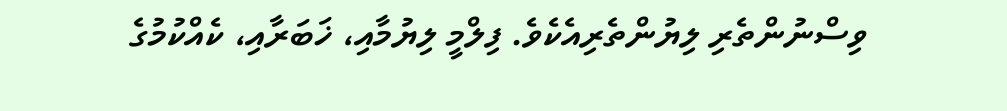ވިސްނުންތެރި ލިޔުންތެރިއެކެވެ. ފިލްމީ ލިޔުމާއި، ޚަބަރާއި، ކެއްކުމުގެ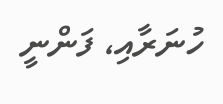ހުނަރާއި، ފަންނީ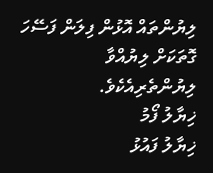ލިޔުންތައް އޮޅުން ފިލަން ފަސޭހަ ގޮތަކަށް ލިޔުއްވާ ލިޔުންތެރިއެކެވެ.
ޚިޔާލު ފޯމު
ޚިޔާލު ފައުޅު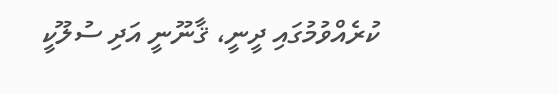ކުރެއްވުމުގައި ދީނީ، ޤާނޫނީ އަދި ސުލޫކީ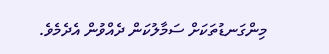މިންގަނޑުތަކަށް ސަމާލުކަން ދެއްވުން އެދެމެވެ.